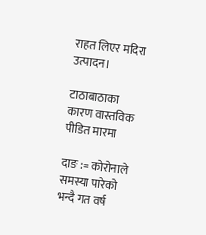राहत लिएर मदिरा उत्पादन।

टाठाबाठाका कारण वास्तविक पीडित मारमा

दाङ := कोरोनाले समस्या पारेको भन्दै गत वर्ष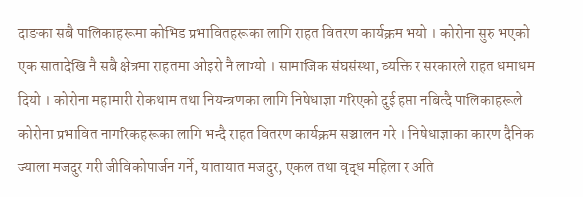दाङका सबै पालिकाहरूमा कोभिड प्रभावितहरूका लागि राहत वितरण कार्यक्रम भयो । कोरोना सुरु भएको एक सातादेखि नै सबै क्षेत्रमा राहतमा ओइरो नै लाग्यो । सामाजिक संघसंस्था, व्यक्ति र सरकारले राहत धमाधम दियो । कोरोना महामारी रोकथाम तथा नियन्त्रणका लागि निषेधाज्ञा गरिएको दुई हप्ता नबित्दै पालिकाहरूले कोरोना प्रभावित नागरिकहरूका लागि भन्दै राहत वितरण कार्यक्रम सञ्चालन गरे । निषेधाज्ञाका कारण दैनिक ज्याला मजदुर गरी जीविकोपार्जन गर्ने, यातायात मजदुर, एकल तथा वृद्ध महिला र अति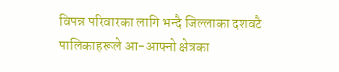विपन्न परिवारका लागि भन्दै जिल्लाका दशवटै पालिकाहरूले आ-आफ्नो क्षेत्रका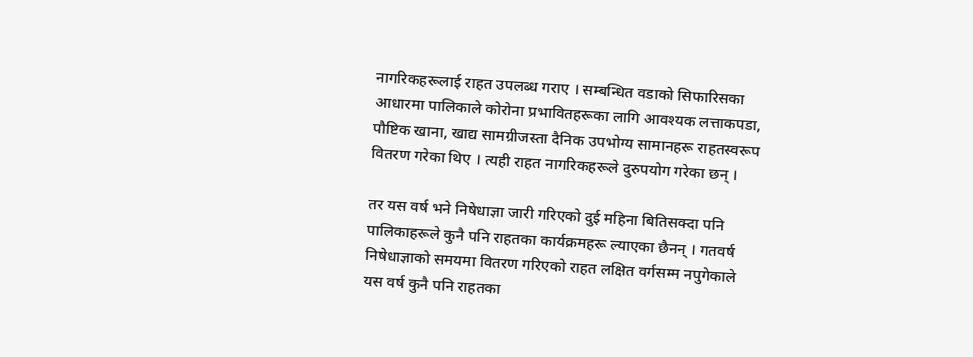नागरिकहरूलाई राहत उपलब्ध गराए । सम्बन्धित वडाको सिफारिसका आधारमा पालिकाले कोरोना प्रभावितहरूका लागि आवश्यक लत्ताकपडा, पौष्टिक खाना, खाद्य सामग्रीजस्ता दैनिक उपभोग्य सामानहरू राहतस्वरूप वितरण गरेका थिए । त्यही राहत नागरिकहरूले दुरुपयोग गरेका छन् ।

तर यस वर्ष भने निषेधाज्ञा जारी गरिएको दुई महिना बितिसक्दा पनि पालिकाहरूले कुनै पनि राहतका कार्यक्रमहरू ल्याएका छैनन् । गतवर्ष निषेधाज्ञाको समयमा वितरण गरिएको राहत लक्षित वर्गसम्म नपुगेकाले यस वर्ष कुनै पनि राहतका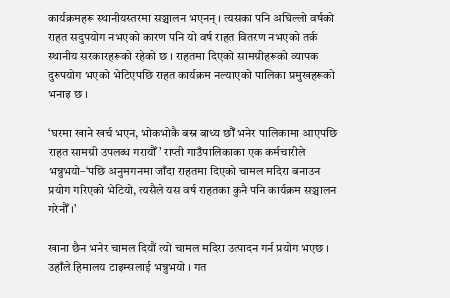कार्यक्रमहरू स्थानीयस्तरमा सञ्चालन भएनन् । त्यसका पनि अघिल्लो वर्षको राहत सदुपयोग नभएको कारण पनि यो वर्ष राहत वितरण नभएको तर्क स्थानीय सरकारहरूको रहेको छ । राहतमा दिएको सामग्रीहरूको व्यापक दुरुपयोग भएको भेटिएपछि राहत कार्यक्रम नल्याएको पालिका प्रमुखहरूको भनाइ छ ।

‘घरमा खाने खर्च भएन, भोकभोकै बस्न बाध्य छौँ भनेर पालिकामा आएपछि राहत सामग्री उपलब्ध गरायौँ’ राप्ती गाउँपालिकाका एक कर्मचारीले भन्नुभयो–‘पछि अनुमगनमा जाँदा राहतमा दिएको चामल मदिरा बनाउन प्रयोग गरिएको भेटियो, त्यसैले यस वर्ष राहतका कुनै पनि कार्यक्रम सञ्चालन गरेनौँ ।’

खाना छैन भनेर चामल दियौं त्यो चामल मदिरा उत्पादन गर्न प्रयोग भएछ । उहाँले हिमालय टाइम्सलाई भन्नुभयो । गत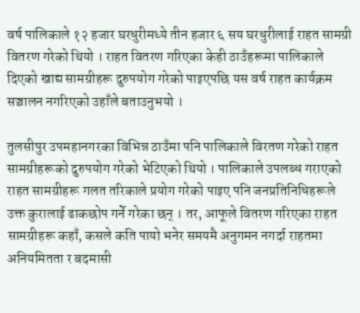वर्ष पालिकाले १२ हजार घरधुरीमध्ये तीन हजार ६ सय घरधुरीलाई राहत सामग्री वितरण गरेको थियो । राहत वितरण गरिएका केही ठाउँहरूमा पालिकाले दिएको खाद्य सामग्रीहरू दुरुपयोग गरेको पाइएपछि यस वर्ष राहत कार्यक्रम सञ्चालन नगरिएको उहाँले बताउनुभयो ।

तुलसीपुर उपमहानगरका विभिन्न ठाउँमा पनि पालिकाले विरतण गरेको राहत सामग्रीहरूको दुरुपयोग गरेको भेटिएको थियो । पालिकाले उपलब्ध गराएको राहत सामग्रीहरू गलत तरिकाले प्रयोग गरेको पाइए पनि जनप्रतिनिधिहरूले उक्त कुरालाई ढाकछोप गर्ने गरेका छन् । तर, आफूले वितरण गरिएका राहत सामग्रीहरू कहाँ, कसले कति पायो भनेर समयमै अनुगमन नगर्दा राहतमा अनियमितता र बदमासी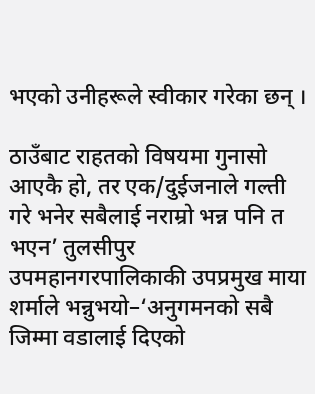भएको उनीहरूले स्वीकार गरेका छन् ।

ठाउँबाट राहतको विषयमा गुनासो आएकै हो, तर एक/दुईजनाले गल्ती गरे भनेर सबैलाई नराम्रो भन्न पनि त भएन’ तुलसीपुर उपमहानगरपालिकाकी उपप्रमुख माया शर्माले भन्नुभयो–‘अनुगमनको सबै जिम्मा वडालाई दिएको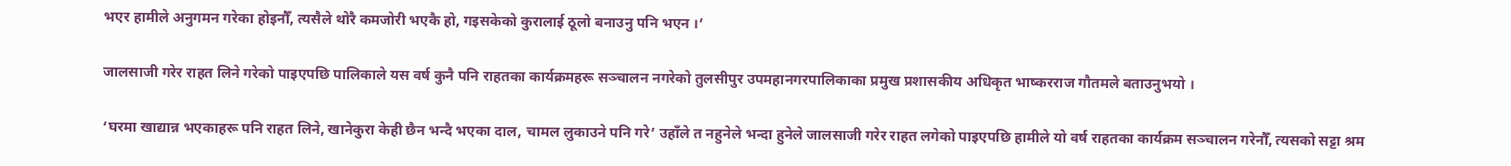भएर हामीले अनुगमन गरेका होइनौँ, त्यसैले थोरै कमजोरी भएकै हो, गइसकेको कुरालाई ठूलो बनाउनु पनि भएन ।’

जालसाजी गरेर राहत लिने गरेको पाइएपछि पालिकाले यस वर्ष कुनै पनि राहतका कार्यक्रमहरू सञ्चालन नगरेको तुलसीपुर उपमहानगरपालिकाका प्रमुख प्रशासकीय अधिकृत भाष्करराज गौतमले बताउनुभयो ।

‘घरमा खाद्यान्न भएकाहरू पनि राहत लिने, खानेकुरा केही छैन भन्दै भएका दाल, चामल लुकाउने पनि गरे’ उहाँले त नहुनेले भन्दा हुनेले जालसाजी गरेर राहत लगेको पाइएपछि हामीले यो वर्ष राहतका कार्यक्रम सञ्चालन गरेनौँ, त्यसको सट्टा श्रम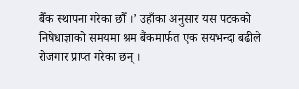बैँक स्थापना गरेका छौँ ।’ उहाँका अनुसार यस पटकको निषेधाज्ञाको समयमा श्रम बैंकमार्फत एक सयभन्दा बढीले रोजगार प्राप्त गरेका छन् ।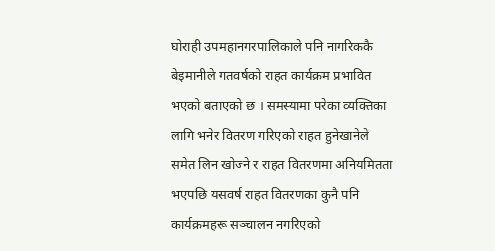घोराही उपमहानगरपालिकाले पनि नागरिककै बेइमानीले गतवर्षको राहत कार्यक्रम प्रभावित भएको बताएको छ । समस्यामा परेका व्यक्तिका लागि भनेर वितरण गरिएको राहत हुनेखानेले समेत लिन खोज्ने र राहत वितरणमा अनियमितता भएपछि यसवर्ष राहत वितरणका कुनै पनि कार्यक्रमहरू सञ्चालन नगरिएको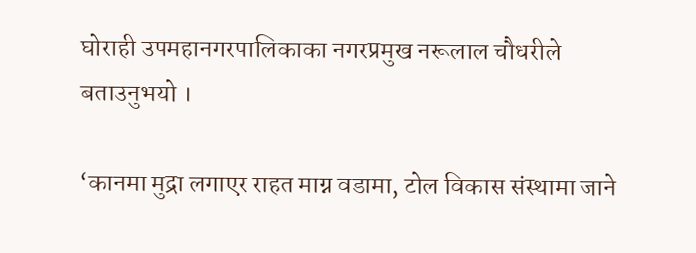घोराही उपमहानगरपालिकाका नगरप्रमुख नरूलाल चौधरीले बताउनुभयो ।

‘कानमा मुद्रा लगाएर राहत माग्न वडामा, टोल विकास संस्थामा जाने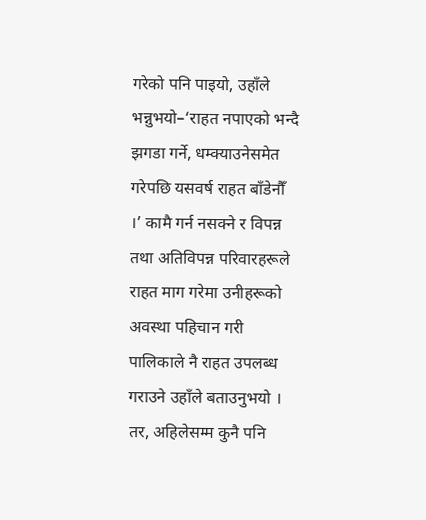गरेको पनि पाइयो, उहाँले भन्नुभयो–‘राहत नपाएको भन्दै झगडा गर्ने, धम्क्याउनेसमेत गरेपछि यसवर्ष राहत बाँडेनौँ ।’ कामै गर्न नसक्ने र विपन्न तथा अतिविपन्न परिवारहरूले राहत माग गरेमा उनीहरूको अवस्था पहिचान गरी पालिकाले नै राहत उपलब्ध गराउने उहाँले बताउनुभयो । तर, अहिलेसम्म कुनै पनि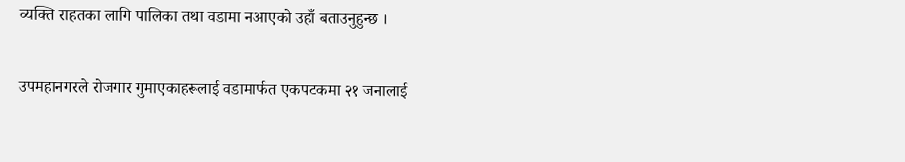व्यक्ति राहतका लागि पालिका तथा वडामा नआएको उहाँ बताउनुहुन्छ ।

उपमहानगरले रोजगार गुमाएकाहरूलाई वडामार्फत एकपटकमा २१ जनालाई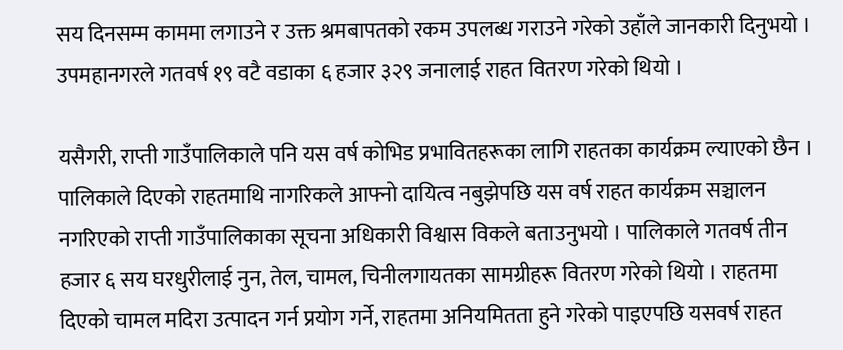सय दिनसम्म काममा लगाउने र उक्त श्रमबापतको रकम उपलब्ध गराउने गरेको उहाँले जानकारी दिनुभयो । उपमहानगरले गतवर्ष १९ वटै वडाका ६ हजार ३२९ जनालाई राहत वितरण गरेको थियो ।

यसैगरी, राप्ती गाउँपालिकाले पनि यस वर्ष कोभिड प्रभावितहरूका लागि राहतका कार्यक्रम ल्याएको छैन । पालिकाले दिएको राहतमाथि नागरिकले आफ्नो दायित्व नबुझेपछि यस वर्ष राहत कार्यक्रम सञ्चालन नगरिएको राप्ती गाउँपालिकाका सूचना अधिकारी विश्वास विकले बताउनुभयो । पालिकाले गतवर्ष तीन हजार ६ सय घरधुरीलाई नुन, तेल, चामल, चिनीलगायतका सामग्रीहरू वितरण गरेको थियो । राहतमा दिएको चामल मदिरा उत्पादन गर्न प्रयोग गर्ने, राहतमा अनियमितता हुने गरेको पाइएपछि यसवर्ष राहत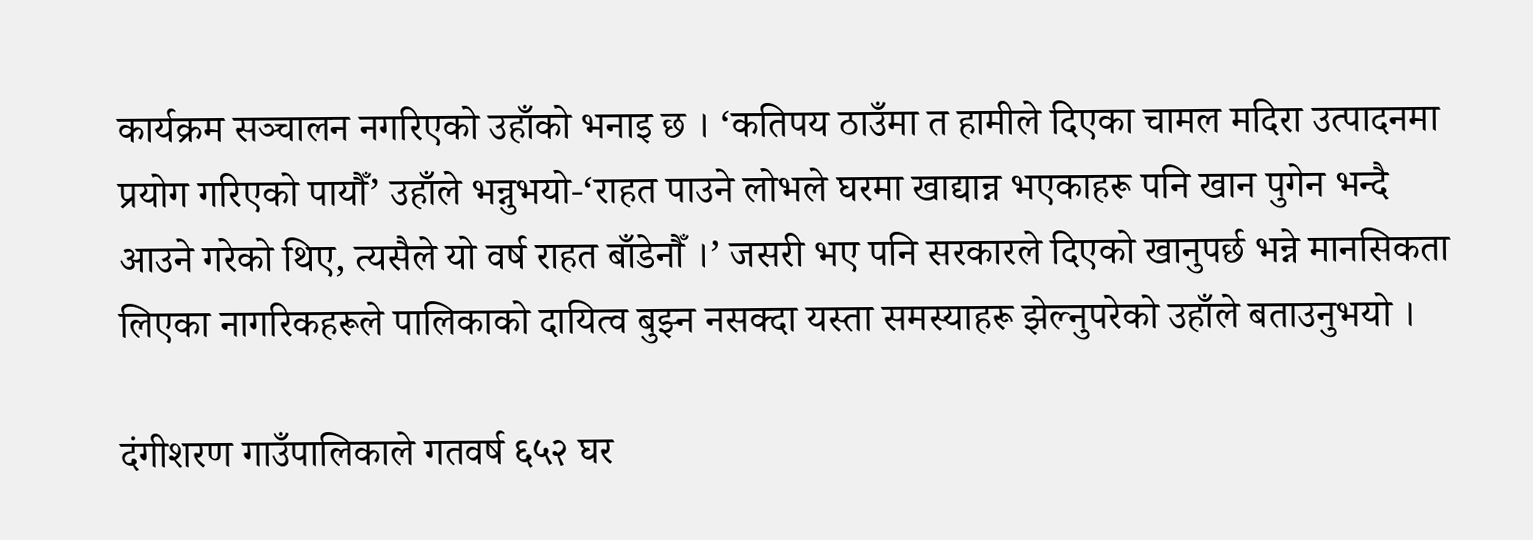कार्यक्रम सञ्चालन नगरिएको उहाँको भनाइ छ । ‘कतिपय ठाउँमा त हामीले दिएका चामल मदिरा उत्पादनमा प्रयोग गरिएको पायौँ’ उहाँले भन्नुभयो-‘राहत पाउने लोभले घरमा खाद्यान्न भएकाहरू पनि खान पुगेन भन्दै आउने गरेको थिए, त्यसैले यो वर्ष राहत बाँडेनौँ ।’ जसरी भए पनि सरकारले दिएको खानुपर्छ भन्ने मानसिकता लिएका नागरिकहरूले पालिकाको दायित्व बुझ्न नसक्दा यस्ता समस्याहरू झेल्नुपरेको उहाँले बताउनुभयो ।

दंगीशरण गाउँपालिकाले गतवर्ष ६५२ घर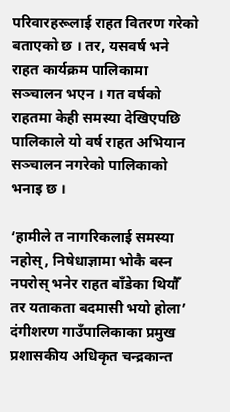परिवारहरूलाई राहत वितरण गरेको बताएको छ । तर, यसवर्ष भने राहत कार्यक्रम पालिकामा सञ्चालन भएन । गत वर्षको राहतमा केही समस्या देखिएपछि पालिकाले यो वर्ष राहत अभियान सञ्चालन नगरेको पालिकाको भनाइ छ ।

‘हामीले त नागरिकलाई समस्या नहोस्, निषेधाज्ञामा भोकै बस्न नपरोस् भनेर राहत बाँडेका थियौँ तर यताकता बदमासी भयो होला’ दंगीशरण गाउँपालिकाका प्रमुख प्रशासकीय अधिकृत चन्द्रकान्त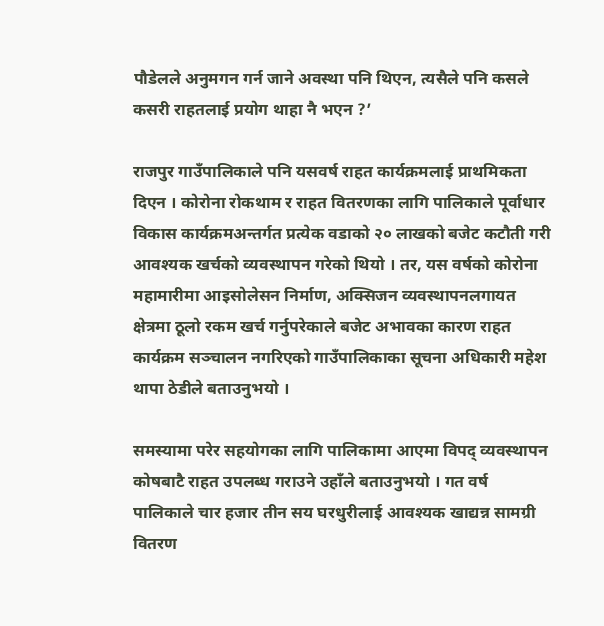पौडेलले अनुमगन गर्न जाने अवस्था पनि थिएन, त्यसैले पनि कसले कसरी राहतलाई प्रयोग थाहा नै भएन ?’

राजपुर गाउँपालिकाले पनि यसवर्ष राहत कार्यक्रमलाई प्राथमिकता दिएन । कोरोना रोकथाम र राहत वितरणका लागि पालिकाले पूर्वाधार विकास कार्यक्रमअन्तर्गत प्रत्येक वडाको २० लाखको बजेट कटौती गरी आवश्यक खर्चको व्यवस्थापन गरेको थियो । तर, यस वर्षको कोरोना महामारीमा आइसोलेसन निर्माण, अक्सिजन व्यवस्थापनलगायत क्षेत्रमा ठूलो रकम खर्च गर्नुपरेकाले बजेट अभावका कारण राहत कार्यक्रम सञ्चालन नगरिएको गाउँपालिकाका सूचना अधिकारी महेश थापा ठेडीले बताउनुभयो ।

समस्यामा परेर सहयोगका लागि पालिकामा आएमा विपद् व्यवस्थापन कोषबाटै राहत उपलब्ध गराउने उहाँले बताउनुभयो । गत वर्ष पालिकाले चार हजार तीन सय घरधुरीलाई आवश्यक खाद्यन्न सामग्री वितरण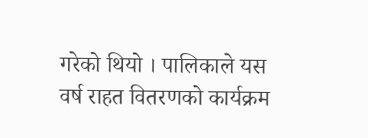गरेको थियो । पालिकाले यस वर्ष राहत वितरणको कार्यक्रम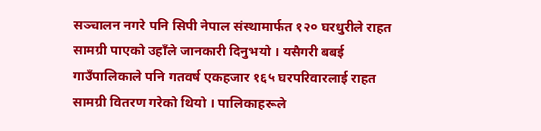सञ्चालन नगरे पनि सिपी नेपाल संस्थामार्फत १२० घरधुरीले राहत सामग्री पाएको उहाँले जानकारी दिनुभयो । यसैगरी बबई गाउँपालिकाले पनि गतवर्ष एकहजार १६५ घरपरिवारलाई राहत सामग्री वितरण गरेको थियो । पालिकाहरूले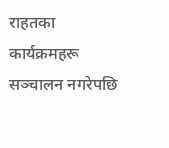राहतका कार्यक्रमहरू सञ्चालन नगरेपछि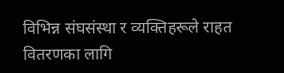विभिन्न संघसंस्था र व्यक्तिहरूले राहत वितरणका लागि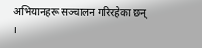अभियानहरू सञ्चालन गरिरहेका छन् ।